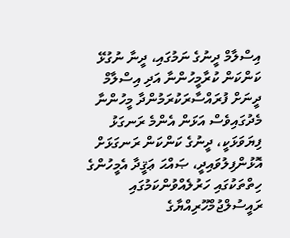އިސްލާމް ދީނުގެ ނަމުގައި، ދީނާ ނުގުޅޭ ކަންކަން ކުރާމީހުންނާ އަދި އިސްލާމް ދީނަށް ފުރައްސާރަކުރަމުންދާ މީހުންނާ މެދުގައިވެސް އަޅަން އެންމެ ރަނގަޅު ފިޔަވަޅަކީ، ދީނުގެ ކަންކަން ރަނގަޅަށް އޮޅުންފިލުވައިދީ، ޞައްޙަ ޢަޤީދާ އެމީހުންގެ ހިތްތަކުގައި ހަރުލެއްވުންކަމުގައި ރައީސުލްޖުމްހޫރިއްޔާގެ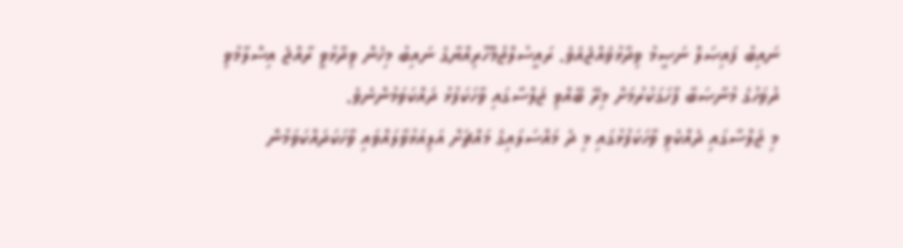ނައިބު ފައިޞަލް ނަޞީމު ވިދާޅުވެއްޖެއެވެ. ރައީސުލްޖުމްހޫރިއްޔާގެ ނައިބު މިހެން ވިދާޅުވީ ރާއްޖެ އިސްލާމުވި ދުވަހުގެ މުނާޞަބާ ފާހަގަކުރުމަށް މިރޭ ބޭއްވި ޖަލްސާގައި ވާހަކަފުޅު ދައްކަވަމުންނެވެ.
މި ޖަލްސާގައި ދެއްކެވި ވާހަކަފުޅުގައި މި ދެ މައްސަލައިގެ މައްޗަށް އަލިއަޅުވާލައްވައި ވާހަކަދައްކަވަމުން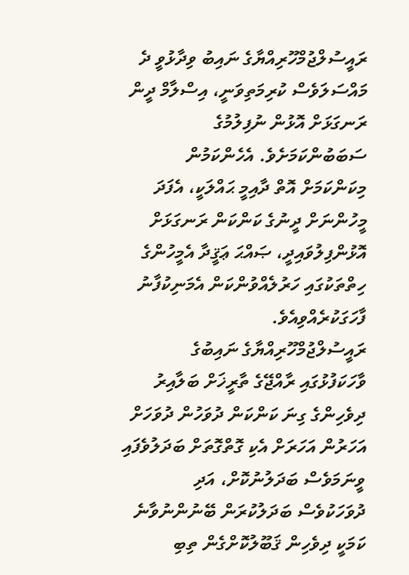ރައީސުލްޖުމްހޫރިއްޔާގެ ނައިބު ވިދާޅުވީ ދެ މައްސަލަވެސް ކުރިމަތިވަނީ، އިސްލާމް ދީން ރަނގަޅަށް އޮޅުން ނުފިލުމުގެ ސަބަބުންކަމަށެވެ. އެހެންކަމުން މިކަންކަމަށް އޮތް ދާއިމީ ޙައްލަކީ، އެފަދަ މީހުންނަށް ދީނުގެ ކަންކަން ރަނގަޅަށް އޮޅުންފިލުވައިދީ، ޞައްޙަ ޢަޤީދާ އެމީހުންގެ ހިތްތަކުގައި ހަރުލެއްވުންކަން އެމަނިކުފާނު ފާހަގަކުރެއްވިއެވެ.
ރައީސުލްޖުމްހޫރިއްޔާގެ ނައިބުގެ ވާހަކަފުޅުގައި ރާއްޖޭގެ ތާރީޚަށް ބަލާއިރު ދިވެހިންގެ ގިނަ ކަންކަން ދުވަހުން ދުވަހަށް އަހަރުން އަހަރަށް އެކި ގޮތްގޮތަށް ބަދަލުވެފައި ވީނަމަވެސް ބަދަލުނުކޮށް، އަދި ދުވަހަކުވެސް ބަދަލުކުރަން ބޭނުންނުވާނެ ކަމަކީ ދިވެހިން ޤަބޫލުކޮށްގެން ތިބި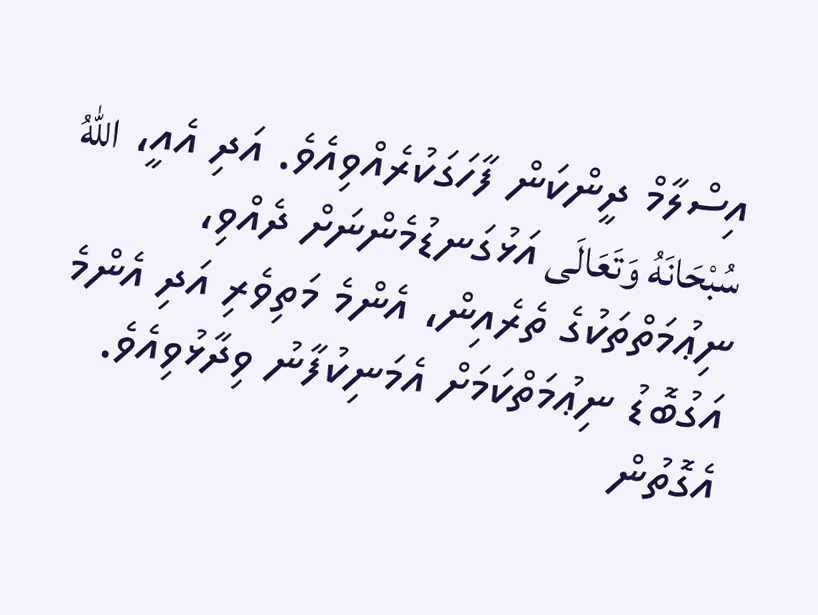އިސްލާމް ދީންކަން ފާހަގަކުރެއްވިއެވެ. އަދި އެއީ، اللهُ سُبْحَانَهُ وَتَعَالَى އަޅުގަނޑުމެންނަށް ދެއްވި، ނިޢުމަތްތަކުގެ ތެރެއިން، އެންމެ މަތިވެރި އަދި އެންމެ އަގުބޮޑު ނިޢުމަތްކަމަށް އެމަނިކުފާނު ވިދާޅުވިއެވެ. އެގޮތުން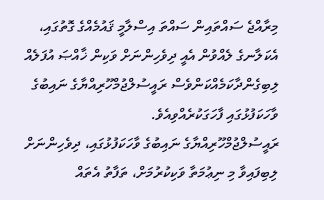މިރާއްޖެ ސައްތައިން ސައްތަ އިސްލާމީ ޤައުމެއްގެ ގޮތުގައި، އެކަލާނގެ ލެއްވުން އެއީ ދިވެހިންނަށް ވަކިން ޚާއްޞަ އުފަލެއް ލިބިގެންދާކަމެއްކަންވެސް ރައީސުލްޖުމްހޫރިއްޔާގެ ނައިބުގެ ވާހަކަފުޅުގައި ފާހަގަކުރެއްވިއެވެ.
ރައީސުލްޖުމްހޫރިއްޔާގެ ނައިބުގެ ވާހަކަފުޅުގައި، ދިވެހިންނަށް ލިބިފައިވާ މި ނިޢުމަތާ ވަކިކުރުމަށް، ތަފާތު އެތައް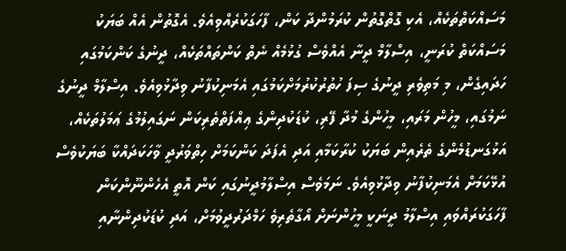މަސައްކަތްތަކެއް، އެކި ގޮތްގޮތުން ކުރަމުންދާ ކަން، ފާހަގަކުރެއްވިއެވެ. އެގޮތުން އެއް ބަޔަކު މަސައްކަތް ކުރަނީ، އިސްލާމް ދީނާ އެއްވެސް ގުޅުމެއް ނެތް ކަންތައްތަކެއް، ދީނުގެ ކަންކަމުގައި ހަދައިގެން، މި މަތިވެރި ދީނުގެ ސިފަ ހުތުރުކުރުމަށްކަމުގައި އެމަނިކުފާނު ވިދާޅުވިއެވެ. އިސްލާމް ދީނުގެ ނަމުގައި، މީހުން މަރައި، މީހުންގެ މުދާ ފޭރި، ކުޑަކުދިންގެ ޢިއްފަތްތެރިކަން ނަގައިލުމުގެ ޢަމަލުތަކެއް، އަޅުގަނޑުމެންގެ ތެރެއިން ބަޔަކު ކުރާކަމާއި އަދި އެފަދަ ކަންކަމަށް ހިތްވަރުދީ ވާހަކަދައްކާ ބަޔަކުވެސް އުޅޭކަމަށް އެމަނިކުފާނު ވިދާޅުވިއެވެ. ނަމަވެސް އިސްލާމުދީނުގައި ކަން އޮތީ އެހެންނޫންކަން ފާހަގަކުރައްވައި އިސްލާމު ދީނަކީ މީހުންނަށް އޯގާތެރިވެ ހަމްދަރުދީވުމަށް، އަދި ކުޑަކުދިންނާއި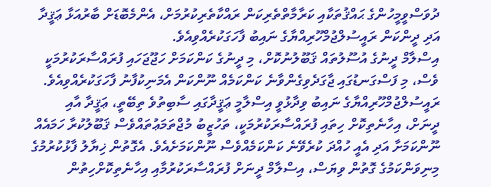ދުވަސްވީމީހުންގެ ޙައްޤުތަކާއި ކަރާމާތްތެރިކަން ރައްކާތެރިކުރުމަށް، އެންމެބޮޑަށް ބާރުއަޅާ ޢަޤީދާ އަދި ދީންކަން ރައީސުލްޖުމްހޫރިއްޔާގެ ނައިބު ފާހަގަކުރެއްވިއެވެ.
އިސްލާމް ދީނުގެ އުސޫލުތައް ޤަބޫލުނުކޮށް، މި ދީނުގެ ކަންކަމަށް ހަޖޫޖަހައި ފުރައްސާރަކުރުމަކީ ވެސް، މި ފަސްގަނޑުގައި ޖާގަދެވިގެންވާނެ ކަންކަމެއް ނޫންކަން އެމަނިކުފާނު ފާހަގަކުރެއްވިއެވެ. ރައީސުލްޖުމްހޫރިއްޔާގެ ނައިބު ވިދާޅުވީ އިސްލާމީ ޢަޤީދާގައި ސާބިތުވެ ތިބޭތީ، ޢަޤީދާ އާއި ދީނަށް، އިހާނެތިކޮށް ހިތައި ފުރައްސާރަކުރުމަކީ، ތަހުޒީބު މުޖްތަމަޢުތައްވެސް ޤަބޫލުކުރާ ހަމައެއް ނޫންކަމަށާ އަދި އެއީ ހުއްދަ ކުރެވޭނެ ކަންކަމެއްވެސް ނޫންކަމަށެއެވެ. އެގޮތުން ޚިޔާލު ފާޅުކުރުމުގެ މިނިވަންކަމުގެ ގޮތުން ވިޔަސް، އިސްލާމް ދީނަށް ފުރައްސާރަކުރުމާއި އިހާނެތިކޮށްހިތުން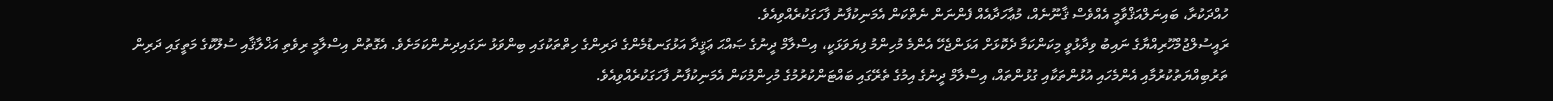ހުއްދަކުރާ، ބައިނަލްއަޤްވާމީ އެއްވެސް ޤާނޫނެއް، މުޢާހަދާއެއް ފެންނަން ނެތްކަން އެމަނިކުފާނު ފާހަގަކުރެއްވިއެވެ.
ރައީސުލްޖުމްހޫރިއްޔާގެ ނައިބު ވިދާޅުވީ މިކަންކަމާ ދެކޮޅަށް އަޅަންޖެހޭ އެންމެ މުހިންމު ފިޔަވަޅަކީ، އިސްލާމް ދީނުގެ ޞައްޙަ ޢަޤީދާ އަޅުގަނޑުމެންގެ ދަރިންގެ ހިތްތަކުގައި ބިންވަޅު ނަގައިދިނުންކަމަށެވެ. އެގޮތުން އިސްލާމީ ރިވެތި އަޚްލާޤާއި ސުލޫކުގެ މަތީގައި ދަރިން ތަރުބިއްޔަތުކުރުމާއި އެންމެހައި އުޅުންތަކާއި ގުޅުންތައް، އިސްލާމް ދީނުގެ އިމުގެ ތެރޭގައި ބައްޓަންކުރުމުގެ މުހިންމުކަން އެމަނިކުފާނު ފާހަގަކުރެއްވިއެވެ.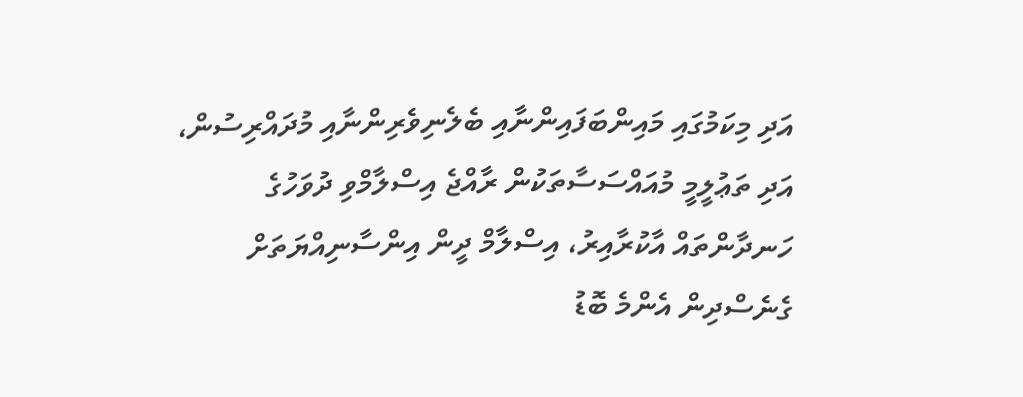އަދި މިކަމުގައި މައިންބަފައިންނާއި ބެލެނިވެރިންނާއި މުދައްރިސުން، އަދި ތަޢުލީމީ މުއައްސަސާތަކުން ރާއްޖެ އިސްލާމްވި ދުވަހުގެ ހަނދާންތައް އާކުރާއިރު، އިސްލާމް ދީން އިންސާނިއްޔަތަށް ގެނެސްދިން އެންމެ ބޮޑު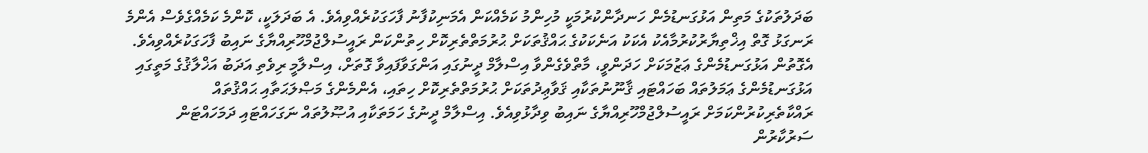ބަދަލުތަކުގެ މަތިން އަޅުގަނޑުމެން ހަނދާންކުރުމަކީ މުހިންމު ކަމެއްކަން އެމަނިކުފާނު ފާހަގަކުރެއްވިއެވެ. އެ ބަދަލަކީ، ކޮންމެ ކަމެއްގެވެސް އެންމެ ރަނގަޅު ގޮތް އިޚްތިޔާރުކުރުމާއެކު އެކަކު އަނެކަކުގެ ޙައްޤުތަކަށް ޙުރުމަތްތެރިކޮށް ހިތުންކަން ރައީސުލްޖުމްހޫރިއްޔާގެ ނައިބު ފާހަގަކުރެއްވިއެވެ. އެގޮތުން އަޅުގަނޑުމެންގެ ޢަޒުމަކަށް ހަދަންވީ، މާތްވެގެންވާ އިސްލާމް ދީނުގައި އަންގަވާފައިވާ ގޮތަށް، އިސްލާމީ ރިވެތި އަދަބު އަޚްލާޤުގެ މަތީގައި އަޅުގަނޑުމެންގެ ޢަމަލުތައް ބަހައްޓައި ޤާނޫނުތަކާއި ޤަވާޢިދުތަކަށް ޙުރުމަތްތެރިކޮށް ހިތައި، އެންމެންގެ މަޞްލަޙަތާއި ޙައްޤުތައް ރައްކާތެރިކުރުންކަމަށް ރައީސުލްޖުމްހޫރިއްޔާގެ ނައިބު ވިދާޅުވިއެވެ. އިސްލާމް ދީނުގެ ހަމަތަކާއި އުޞޫލުތައް ނަގަހައްޓައި ދަމަހައްޓަން ސަރުކާރުން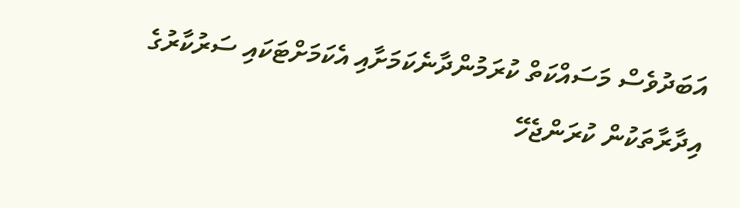އަބަދުވެސް މަސައްކަތް ކުރަމުންދާނެކަމަށާއި އެކަމަށްޓަކައި ސަރުކާރުގެ އިދާރާތަކުން ކުރަންޖެހޭ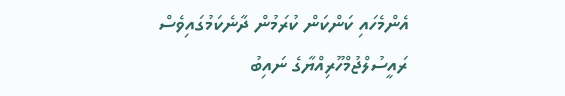އެންމެހައި ކަންކަން ކުރަމުން ދާނެކަމުގައިވެސް ރައީސުލްޖުމްހޫރިއްޔާގެ ނައިބު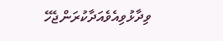ވިދާޅުވިއެވެއަދާކުރަންޖެހޭ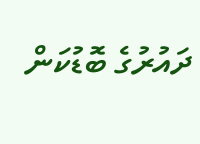ދައުރުގެ ބޮޑުކަން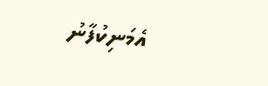އެމަނިކުފާނު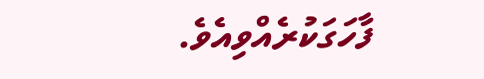ފާހަގަކުރެއްވިއެވެ.